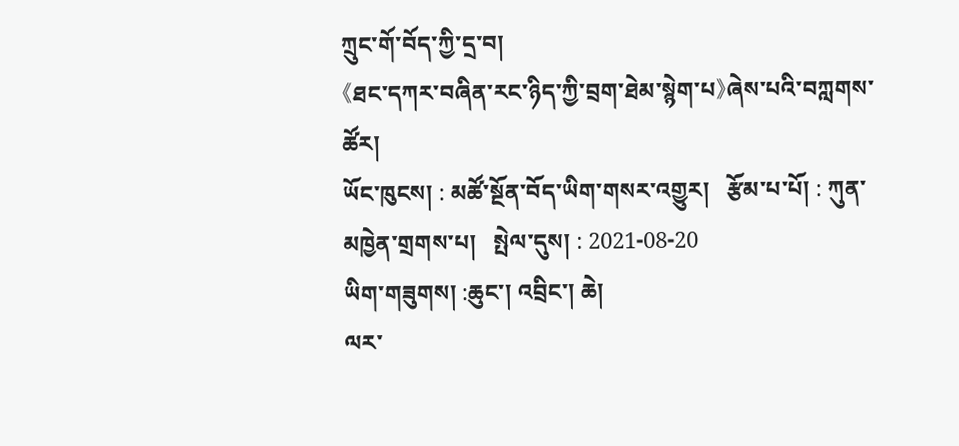ཀྲུང་གོ་བོད་ཀྱི་དྲ་བ།
《ཐང་དཀར་བཞིན་རང་ཉིད་ཀྱི་བྲག་ཐེམ་སྙེག་པ》ཞེས་པའི་བཀླགས་ཚོར།
ཡོང་ཁུངས། : མཚོ་སྔོན་བོད་ཡིག་གསར་འགྱུར།   རྩོམ་པ་པོ། : ཀུན་མཁྱེན་གྲགས་པ།   སྤེལ་དུས། : 2021-08-20
ཡིག་གཟུགས། :ཆུང་། འབྲིང་། ཆེ།
ལར་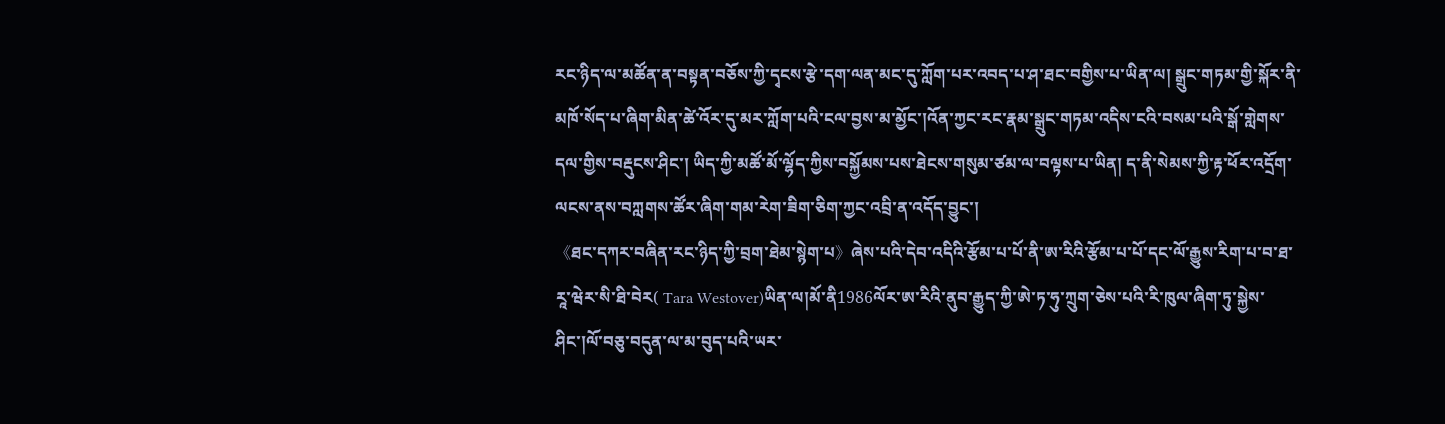རང་ཉིད་ལ་མཚོན་ན་བསྟན་བཅོས་ཀྱི་དྭངས་རྩེ་དག་ལན་མང་དུ་ཀློག་པར་འབད་པ་ཤ་ཐང་བགྱིས་པ་ཡིན་ལ། སྒྲུང་གཏམ་གྱི་སྐོར་ནི་མཁོ་སོད་པ་ཞིག་མིན་ཚེ་འོར་དུ་མར་ཀློག་པའི་ངལ་བྱས་མ་མྱོང་།འོན་ཀྱང་རང་རྣམ་སྒྲུང་གཏམ་འདིས་ངའི་བསམ་པའི་སྒོ་གླེགས་དལ་གྱིས་བརྡུངས་ཤིང་། ཡིད་ཀྱི་མཚོ་མོ་ལྷོད་ཀྱིས་བསྐྱོམས་པས་ཐེངས་གསུམ་ཙམ་ལ་བལྟས་པ་ཡིན། ད་ནི་སེམས་ཀྱི་རྟ་ཕོར་འདྲོག་ལངས་ནས་བཀླགས་ཚོར་ཞིག་གམ་རེག་ཟིག་ཅིག་ཀྱང་འབྲི་ན་འདོད་བྱུང་།
《ཐང་དཀར་བཞིན་རང་ཉིད་ཀྱི་བྲག་ཐེམ་སྙེག་པ》ཞེས་པའི་དེབ་འདིའི་རྩོམ་པ་པོ་ནི་ཨ་རིའི་རྩོམ་པ་པོ་དང་ལོ་རྒྱུས་རིག་པ་བ་ཐ་རཱ་ཝེར་སི་ཐི་བེར( Tara Westover)ཡིན་ལ།མོ་ནི1986ལོར་ཨ་རིའི་ནུབ་རྒྱུད་ཀྱི་ཨེ་ཏ་ཧུ་ཀྲུག་ཅེས་པའི་རི་ཁུལ་ཞིག་ཏུ་སྐྱེས་ཤིང་།ལོ་བཅུ་བདུན་ལ་མ་བུད་པའི་ཡར་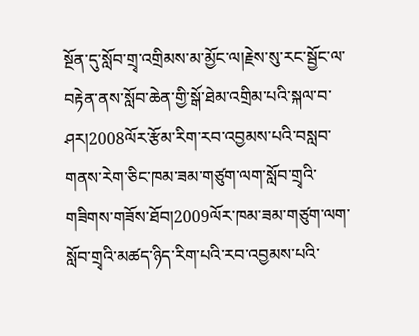སྔོན་དུ་སློབ་གྲྭ་འགྲིམས་མ་མྱོང་ལ།རྗེས་སུ་རང་སྦྱོང་ལ་བརྟེན་ནས་སློབ་ཆེན་གྱི་སྒོ་ཐེམ་འགྲིམ་པའི་སྐལ་བ་ཤར།2008ལོར་རྩོམ་རིག་རབ་འབྱམས་པའི་བསླབ་གནས་རེག་ཅིང་ཁམ་ཟམ་གཙུག་ལག་སློབ་གྲྭའི་གཟིགས་གཟོས་ཐོབ།2009ལོར་ཁམ་ཟམ་གཙུག་ལག་སློབ་གྲྭའི་མཚད་ཉིད་རིག་པའི་རབ་འབྱམས་པའི་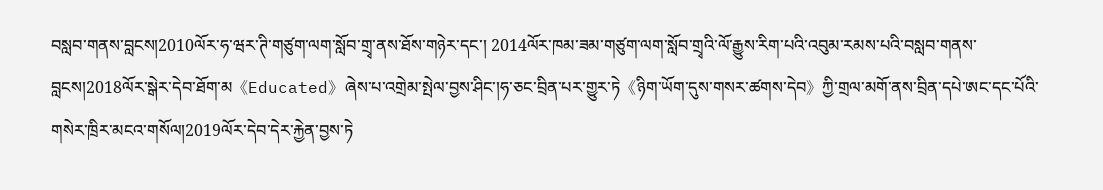བསླབ་གནས་བླངས།2010ལོར་ཧ་ཝར་ཊི་གཙུག་ལག་སློབ་གྲྭ་ནས་ཐོས་གཉེར་དང་། 2014ལོར་ཁམ་ཟམ་གཙུག་ལག་སློབ་གྲྭའི་ལོ་རྒྱུས་རིག་པའི་འབུམ་རམས་པའི་བསླབ་གནས་བླངས།2018ལོར་སྒེར་དེབ་ཐོག་མ《Educated》ཞེས་པ་འགྲེམ་སྤེལ་བྱས་ཤིང་།ཧ་ཅང་བྲིན་པར་གྱུར་ཏེ《ཉིག་ཡོག་དུས་གསར་ཚགས་དེབ》ཀྱི་གྲལ་མགོ་ནས་བྲིན་དཔེ་ཨང་དང་པོའི་གསེར་ཁྲིར་མངའ་གསོལ།2019ལོར་དེབ་དེར་རྐྱེན་བྱས་ཏེ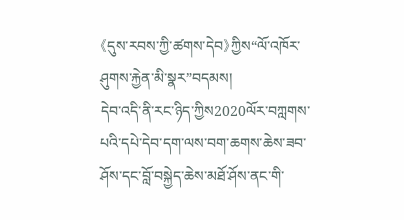《དུས་རབས་ཀྱི་ཚགས་དེབ》ཀྱིས“ལོ་འཁོར་ཤུགས་རྐྱེན་མི་སྣར”བདམས།
དེབ་འདི་ནི་རང་ཉིད་ཀྱིས2020ལོར་བཀླགས་པའི་དཔེ་དེབ་དག་ལས་བག་ཆགས་ཆེས་ཟབ་ཤོས་དང་བློ་བསྐྱེད་ཆེས་མཐོ་ཤོས་ནང་གི་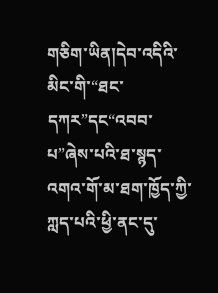གཅིག་ཡིན།དེབ་འདིའི་མིང་གི་“ཐང་དཀར”དང“འབབ་པ”ཞེས་པའི་ཐ་སྙད་འགའ་གོ་མ་ཐག་ཁྱོད་ཀྱི་ཀླད་པའི་ཕྱི་ནང་དུ་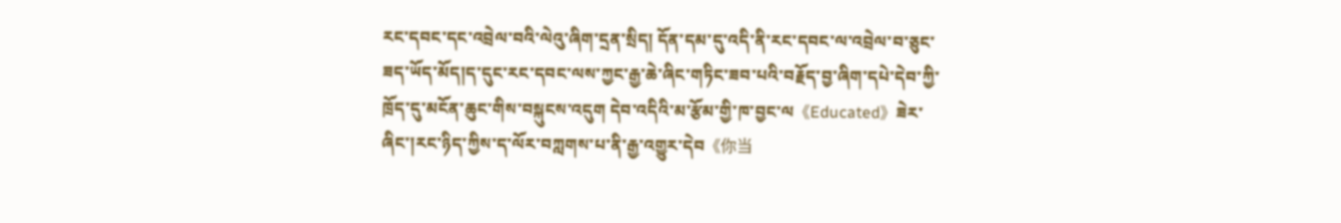རང་དབང་དང་འབྲེལ་བའི་ལེའུ་ཞིག་དྲན་སྲིད། དོན་དམ་དུ་འདི་ནི་རང་དབང་ལ་འབྲེལ་བ་ཅུང་ཟད་ཡོད་མོད།ད་དུང་རང་དབང་ལས་ཀྱང་རྒྱ་ཆེ་ཞིང་གཏིང་ཟབ་པའི་བརྗོད་བྱ་ཞིག་དཔེ་དེབ་ཀྱི་ཁྲོད་དུ་མངོན་ཆུང་གིས་བསྐུངས་འདུག དེབ་འདིའི་མ་རྩོམ་གྱི་ཁ་བྱང་ལ《Educated》ཟེར་ཞིང་།རང་ཉིད་ཀྱིས་ད་ལོར་བཀླགས་པ་ནི་རྒྱ་འགྱུར་དེབ《你当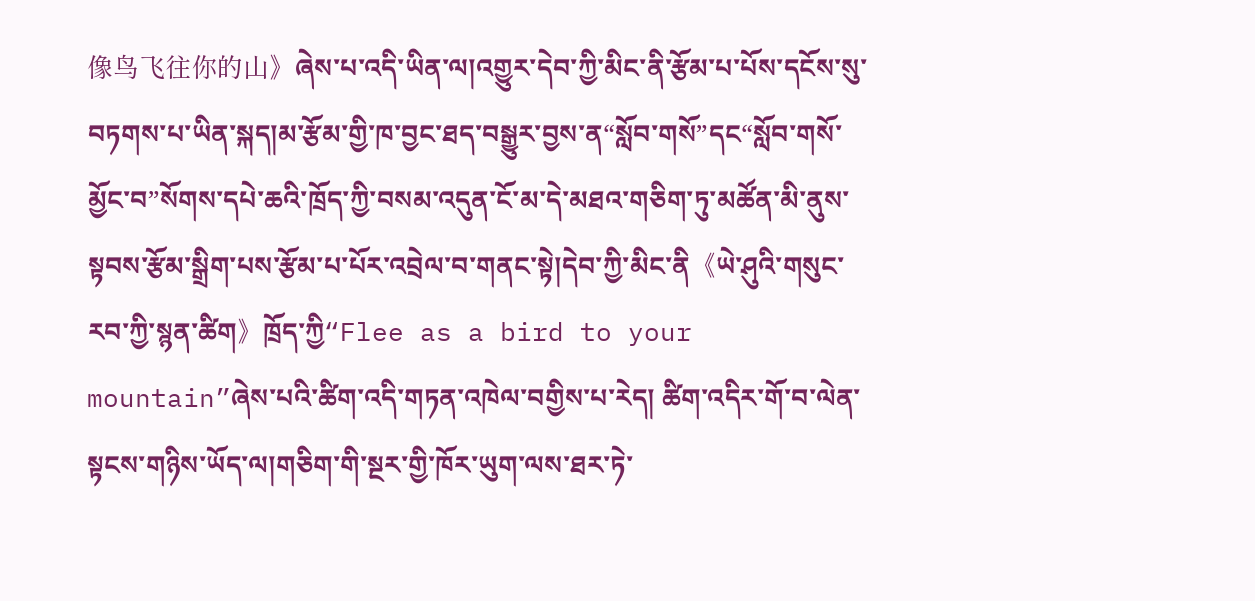像鸟飞往你的山》ཞེས་པ་འདི་ཡིན་ལ།འགྱུར་དེབ་ཀྱི་མིང་ནི་རྩོམ་པ་པོས་དངོས་སུ་བཏགས་པ་ཡིན་སྐད།མ་རྩོམ་གྱི་ཁ་བྱང་ཐད་བསྒྱུར་བྱས་ན“སློབ་གསོ”དང“སློབ་གསོ་མྱོང་བ”སོགས་དཔེ་ཆའི་ཁྲོད་ཀྱི་བསམ་འདུན་ངོ་མ་དེ་མཐའ་གཅིག་ཏུ་མཚོན་མི་ནུས་སྟབས་རྩོམ་སྒྲིག་པས་རྩོམ་པ་པོར་འབྲེལ་བ་གནང་སྟེ།དེབ་ཀྱི་མིང་ནི《ཡེ་ཤུའི་གསུང་རབ་ཀྱི་སྙན་ཚིག》ཁྲོད་ཀྱི“Flee as a bird to your mountain”ཞེས་པའི་ཚིག་འདི་གཏན་འཁེལ་བགྱིས་པ་རེད། ཚིག་འདིར་གོ་བ་ལེན་སྟངས་གཉིས་ཡོད་ལ།གཅིག་གི་སྔར་གྱི་ཁོར་ཡུག་ལས་ཐར་ཏེ་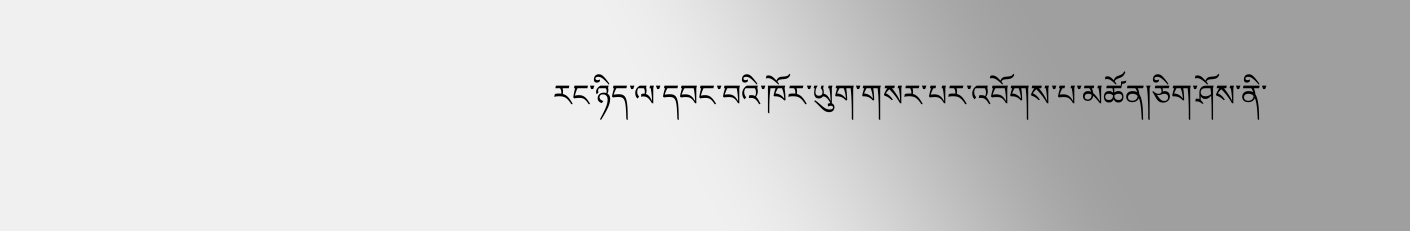རང་ཉིད་ལ་དབང་བའི་ཁོར་ཡུག་གསར་པར་འབོགས་པ་མཚོན།ཅིག་ཤོས་ནི་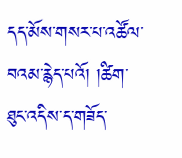དད་མོས་གསར་པ་འཚོལ་བའམ་རྙེད་པའོ། །ཚིག་ཐུང་འདིས་ད་གཟོད་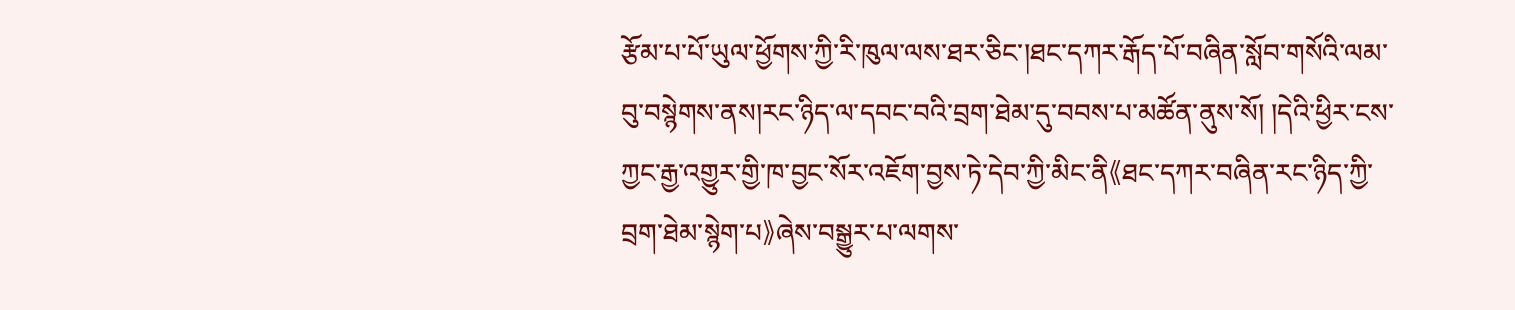རྩོམ་པ་པོ་ཡུལ་ཕྱོགས་ཀྱི་རི་ཁུལ་ལས་ཐར་ཅིང་།ཐང་དཀར་རྒོད་པོ་བཞིན་སློབ་གསོའི་ལམ་བུ་བསྙེགས་ནས།རང་ཉིད་ལ་དབང་བའི་བྲག་ཐེམ་དུ་བབས་པ་མཚོན་ནུས་སོ། །དེའི་ཕྱིར་ངས་ཀྱང་རྒྱ་འགྱུར་གྱི་ཁ་བྱང་སོར་འཇོག་བྱས་ཏེ་དེབ་ཀྱི་མིང་ནི《ཐང་དཀར་བཞིན་རང་ཉིད་ཀྱི་བྲག་ཐེམ་སྙེག་པ》ཞེས་བསྒྱུར་པ་ལགས་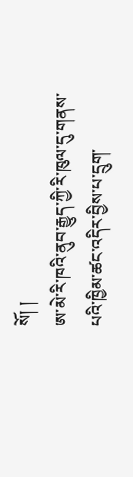སོ། །
ཨ་མེ་རི་ཁའི་ནུབ་རྒྱུད་ཀྱི་རི་ཁུལ་དུ་གནས་པའི་ཁྱིམ་ཚང་འདིར་བྱིས་པ་དྲུག་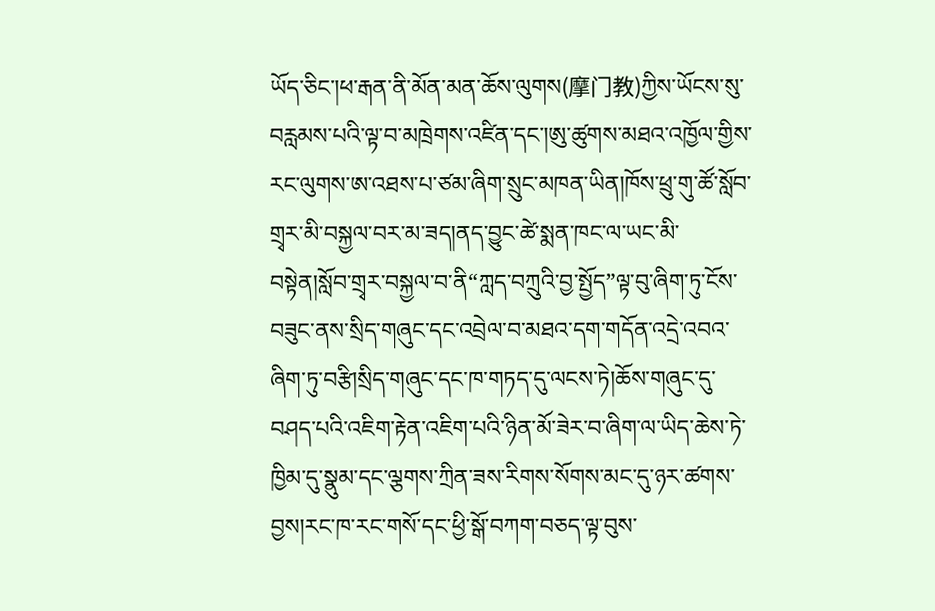ཡོད་ཅིང་།ཕ་རྒན་ནི་མོན་མན་ཆོས་ལུགས(摩门教)ཀྱིས་ཡོངས་སུ་བརླམས་པའི་ལྟ་བ་མཁྲེགས་འཛིན་དང་།ཨུ་ཚུགས་མཐའ་འཁྱོལ་གྱིས་རང་ལུགས་ཨ་འཐས་པ་ཙམ་ཞིག་སྲུང་མཁན་ཡིན།ཁོས་ཕྲུ་གུ་ཚོ་སློབ་གྲྭར་མི་བསྐྱལ་བར་མ་ཟད།ནད་བྱུང་ཚེ་སྨན་ཁང་ལ་ཡང་མི་བསྟེན།སློབ་གྲྭར་བསྐྱལ་བ་ནི“ཀླད་བཀྲུའི་བྱ་སྤྱོད”ལྟ་བུ་ཞིག་ཏུ་ངོས་བཟུང་ནས་སྲིད་གཞུང་དང་འབྲེལ་བ་མཐའ་དག་གདོན་འདྲེ་འབའ་ཞིག་ཏུ་བརྩི།སྲིད་གཞུང་དང་ཁ་གཏད་དུ་ལངས་ཏེ།ཆོས་གཞུང་དུ་བཤད་པའི་འཇིག་རྟེན་འཇིག་པའི་ཉིན་མོ་ཟེར་བ་ཞིག་ལ་ཡིད་ཆེས་ཏེ་ཁྱིམ་དུ་སྣུམ་དང་ལྕགས་ཀྲིན་ཟས་རིགས་སོགས་མང་དུ་ཉར་ཚགས་བྱས།རང་ཁ་རང་གསོ་དང་ཕྱི་སྒོ་བཀག་བཅད་ལྟ་བུས་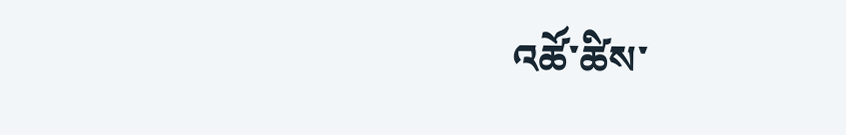འཚོ་ཚིས་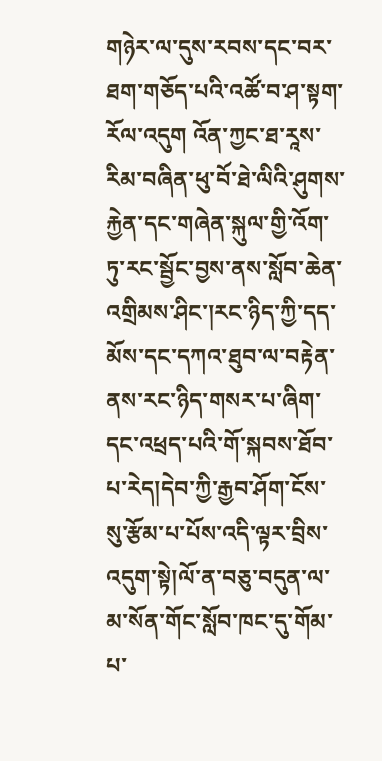གཉེར་ལ་དུས་རབས་དང་བར་ཐག་གཅོད་པའི་འཚོ་བ་ཤ་སྟག་རོལ་འདུག འོན་ཀྱང་ཐ་རཱས་རིམ་བཞིན་ཕུ་བོ་ཐེ་ལིའི་ཤུགས་རྐྱེན་དང་གཞེན་སྐུལ་གྱི་འོག་ཏུ་རང་སྦྱོང་བྱས་ནས་སློབ་ཆེན་འགྲིམས་ཤིང་།རང་ཉིད་ཀྱི་དད་མོས་དང་དཀའ་ཐུབ་ལ་བརྟེན་ནས་རང་ཉིད་གསར་པ་ཞིག་དང་འཕྲད་པའི་གོ་སྐབས་ཐོབ་པ་རེད།དེབ་ཀྱི་རྒྱབ་ཤོག་ངོས་སུ་རྩོམ་པ་པོས་འདི་ལྟར་བྲིས་འདུག་སྟེ།ལོ་ན་བཅུ་བདུན་ལ་མ་སོན་གོང་སློབ་ཁང་དུ་གོམ་པ་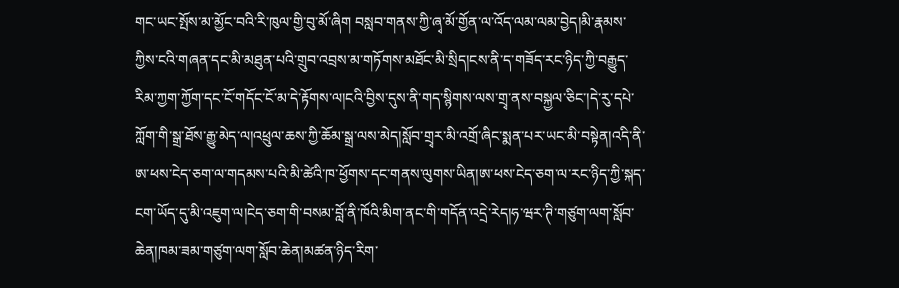གང་ཡང་སྤོས་མ་མྱོང་བའི་རི་ཁུལ་གྱི་བུ་མོ་ཞིག བསླབ་གནས་ཀྱི་ཞྭ་མོ་གྱོན་ལ་འོད་ལམ་ལམ་བྱེད།མི་རྣམས་ཀྱིས་ངའི་གཞན་དང་མི་མཐུན་པའི་གྲུབ་འབྲས་མ་གཏོགས་མཐོང་མི་སྲིད།ངས་ནི་ད་གཟོད་རང་ཉིད་ཀྱི་བརྒྱུད་རིམ་ཀྱག་ཀྱོག་དང་ངོ་གདོང་ངོ་མ་དེ་རྟོགས་ལ།ངའི་བྱིས་དུས་ནི་གད་སྙིགས་ལས་གྲྭ་ནས་བསྐྱལ་ཅིང་།དེ་རུ་དཔེ་ཀློག་གི་སྒྲ་ཐོས་རྒྱུ་མེད་ལ།འཕྲུལ་ཆས་ཀྱི་ཆོམ་སྒྲ་ལས་མེད།སློབ་གྲྭར་མི་འགྲོ་ཞིང་སྨན་པར་ཡང་མི་བསྟེན།འདི་ནི་ཨ་ཕས་ངེད་ཅག་ལ་གདམས་པའི་མི་ཚེའི་ཁ་ཕྱོགས་དང་གནས་ལུགས་ཡིན།ཨ་ཕས་ངེད་ཅག་ལ་རང་ཉིད་ཀྱི་སྐད་ངག་ཡོད་དུ་མི་འཇུག་ལ།ངེད་ཅག་གི་བསམ་བློ་ནི་ཁོའི་མིག་ནང་གི་གདོན་འདྲེ་རེད།ཧ་ཝར་ཊི་གཙུག་ལག་སློབ་ཆེན།ཁམ་ཟམ་གཙུག་ལག་སློབ་ཆེན།མཚན་ཉིད་རིག་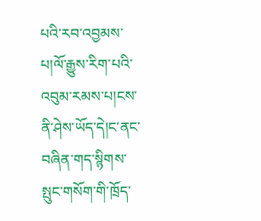པའི་རབ་འབྱམས་པ།ལོ་རྒྱུས་རིག་པའི་འབུམ་རམས་པ།ངས་ནི་ཤེས་ཡོད་དེ།ང་ནང་བཞིན་གད་སྙིགས་སྤུང་གསོག་གི་ཁྲོད་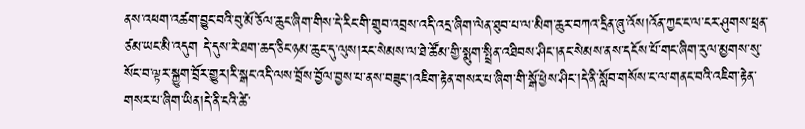ནས་འཕག་འཚག་བྱུང་བའི་བུ་མོ་ཅོལ་ཆུང་ཞིག་གིས་དེ་རིང་གི་གྲུབ་འབྲས་འདི་འདྲ་ཞིག་ལེན་ཐུབ་པ་ལ་མིག་ཆུར་བཀའ་དྲིན་ཞུ་འོས།འོན་ཀྱང་ང་ལ་ངར་ཤུགས་ཕྲན་ཙམ་ཡང་མི་འདུག དེ་དུས་རེ་ཐག་ཆད་ཅིང་ཉམ་ཆུང་དུ་ལུས།རང་སེམས་ལ་ཐེ་ཚོམ་གྱི་སྨུག་སྤྲིན་འཐིབས་ཤིང་།ནང་སེམས་ནས་དངོས་པོ་གང་ཞིག་རུལ་མྱགས་སུ་སོང་བ་ལྟར་སྐྱུག་བྲོར་གྱུར།རི་སྒང་འདི་ལས་བྲོས་བྱོལ་བྱས་པ་ནས་བཟུང་།འཇིག་རྟེན་གསར་པ་ཞིག་གི་སྒོ་ཕྱེས་ཤིང་།དེ་ནི་སློབ་གསོས་ང་ལ་གནང་བའི་འཇིག་རྟེན་གསར་པ་ཞིག་ཡིན།དེ་ནི་ངའི་ཚེ་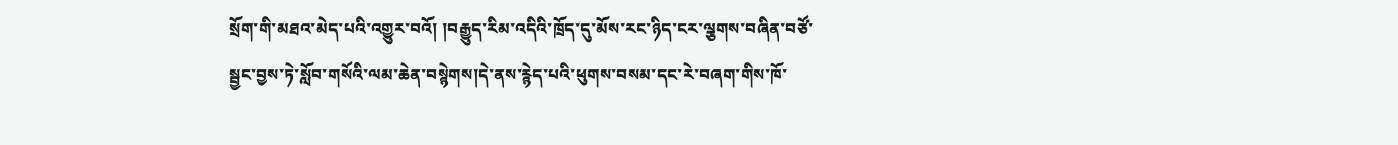སྲོག་གི་མཐའ་མེད་པའི་འགྱུར་བའོ། །བརྒྱུད་རིམ་འདིའི་ཁྲོད་དུ་མོས་རང་ཉིད་ངར་ལྕགས་བཞིན་བཙོ་སྦྱང་བྱས་ཏེ་སློབ་གསོའི་ལམ་ཆེན་བསྙེགས།དེ་ནས་རྙེད་པའི་ཕུགས་བསམ་དང་རེ་བཞག་གིས་ཁོ་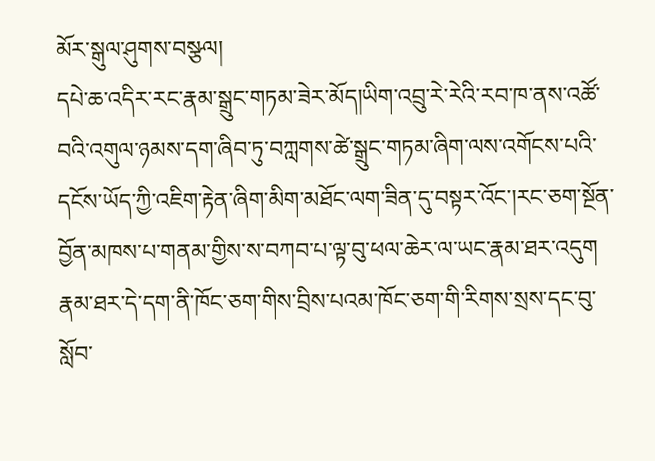མོར་སྒུལ་ཤུགས་བསྩལ།
དཔེ་ཆ་འདིར་རང་རྣམ་སྒྲུང་གཏམ་ཟེར་མོད།ཡིག་འབྲུ་རེ་རེའི་རབ་ཁ་ནས་འཚོ་བའི་འགུལ་ཉམས་དག་ཞིབ་ཏུ་བཀླགས་ཚེ་སྒྲུང་གཏམ་ཞིག་ལས་འགོངས་པའི་དངོས་ཡོད་ཀྱི་འཇིག་རྟེན་ཞིག་མིག་མཐོང་ལག་ཟིན་དུ་བསྟར་འོང་།རང་ཅག་སྔོན་བྱོན་མཁས་པ་གནམ་གྱིས་ས་བཀབ་པ་ལྟ་བུ་ཕལ་ཆེར་ལ་ཡང་རྣམ་ཐར་འདུག རྣམ་ཐར་དེ་དག་ནི་ཁོང་ཅག་གིས་བྲིས་པའམ་ཁོང་ཅག་གི་རིགས་སྲས་དང་བུ་སློབ་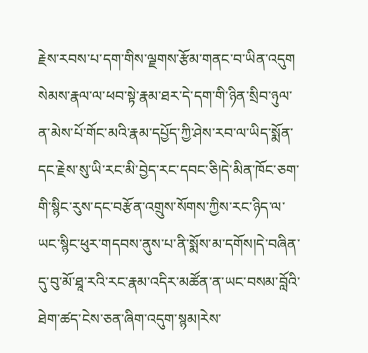རྗེས་རབས་པ་དག་གིས་ལྗགས་རྩོམ་གནང་བ་ཡིན་འདུག སེམས་རྣལ་ལ་ཕབ་སྟེ་རྣམ་ཐར་དེ་དག་གི་ཉིན་སྲིབ་ཉུལ་ན་མེས་པོ་གོང་མའི་རྣམ་དཔྱོད་ཀྱི་ཤེས་རབ་ལ་ཡིད་སྨོན་དང་རྗེས་སུ་ཡི་རང་མི་བྱེད་རང་དབང་ཅི།དེ་མིན་ཁོང་ཅག་གི་སྙིང་རུས་དང་བརྩོན་འགྲུས་སོགས་ཀྱིས་རང་ཉིད་ལ་ཡང་སྙིང་ཕུར་གདབས་ནུས་པ་ནི་སྨོས་མ་དགོས།དེ་བཞིན་དུ་བུ་མོ་ཐཱ་རའི་རང་རྣམ་འདིར་མཚོན་ན་ཡང་བསམ་བློའི་ཐེག་ཚད་ངེས་ཅན་ཞིག་འདུག་སྙམ།རེས་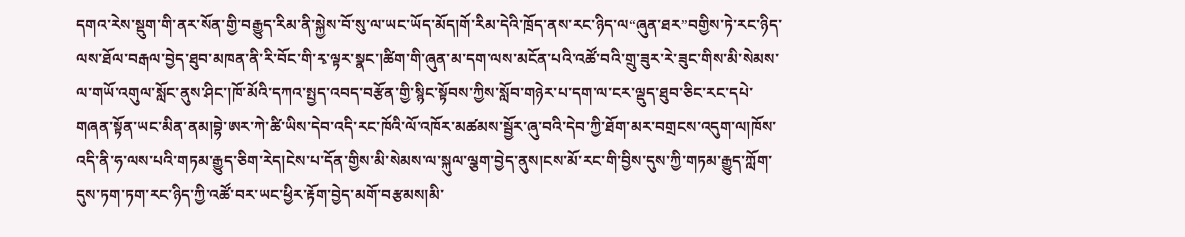དགའ་རེས་སྡུག་གི་ནར་སོན་གྱི་བརྒྱུད་རིམ་ནི་སྐྱེས་བོ་སུ་ལ་ཡང་ཡོད་མོད།གོ་རིམ་དེའི་ཁྲོད་ནས་རང་ཉིད་ལ“ཞུན་ཐར”བགྱིས་ཏེ་རང་ཉིད་ལས་ཐོལ་བརྒལ་བྱེད་ཐུབ་མཁན་ནི་རི་བོང་གི་རྭ་ལྟར་སྣང་།ཚིག་གི་ཞུན་མ་དག་ལས་མངོན་པའི་འཚོ་བའི་གྲུ་ཟུར་རེ་ཟུང་གིས་མི་སེམས་ལ་གཡོ་འགུལ་སློང་ནུས་ཤིང་།ཁོ་མོའི་དཀའ་སྤྱད་འབད་བརྩོན་གྱི་སྙིང་སྟོབས་ཀྱིས་སློབ་གཉེར་པ་དག་ལ་ངར་ལྡུད་ཐུབ་ཅིང་རང་དཔེ་གཞན་སྟོན་ཡང་མིན་ནམ།བྷེ་ཨར་ཀེ་ཚི་ཡིས་དེབ་འདི་རང་ཁོའི་ལོ་འཁོར་མཚམས་སྦྱོར་ཞུ་བའི་དེབ་ཀྱི་ཐོག་མར་བགྲངས་འདུག་ལ།ཁོས་འདི་ནི་ཧ་ལས་པའི་གཏམ་རྒྱུད་ཅིག་རེད།ངེས་པ་དོན་གྱིས་མི་སེམས་ལ་སྐུལ་ལྕག་བྱེད་ནུས།ངས་མོ་རང་གི་བྱིས་དུས་ཀྱི་གཏམ་རྒྱུད་ཀློག་དུས་ཏག་ཏག་རང་ཉིད་ཀྱི་འཚོ་བར་ཡང་ཕྱིར་རྟོག་བྱེད་མགོ་བརྩམས།མི་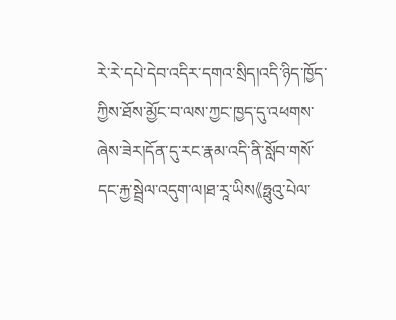རེ་རེ་དཔེ་དེབ་འདིར་དགའ་སྲིད།འདི་ཉིད་ཁྱོད་ཀྱིས་ཐོས་མྱོང་བ་ལས་ཀྱང་ཁྱད་དུ་འཕགས་ཞེས་ཟེར།དོན་དུ་རང་རྣམ་འདི་ནི་སློབ་གསོ་དང་རྐྱ་སྦྲེལ་འདུག་ལ།ཐ་རཱ་ཡིས《ཧྥུའུ་པེལ་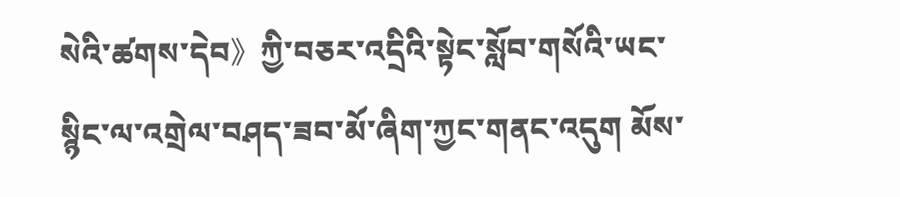སེའི་ཚགས་དེབ》ཀྱི་བཅར་འདྲིའི་སྟེང་སློབ་གསོའི་ཡང་སྙིང་ལ་འགྲེལ་བཤད་ཟབ་མོ་ཞིག་ཀྱང་གནང་འདུག མོས་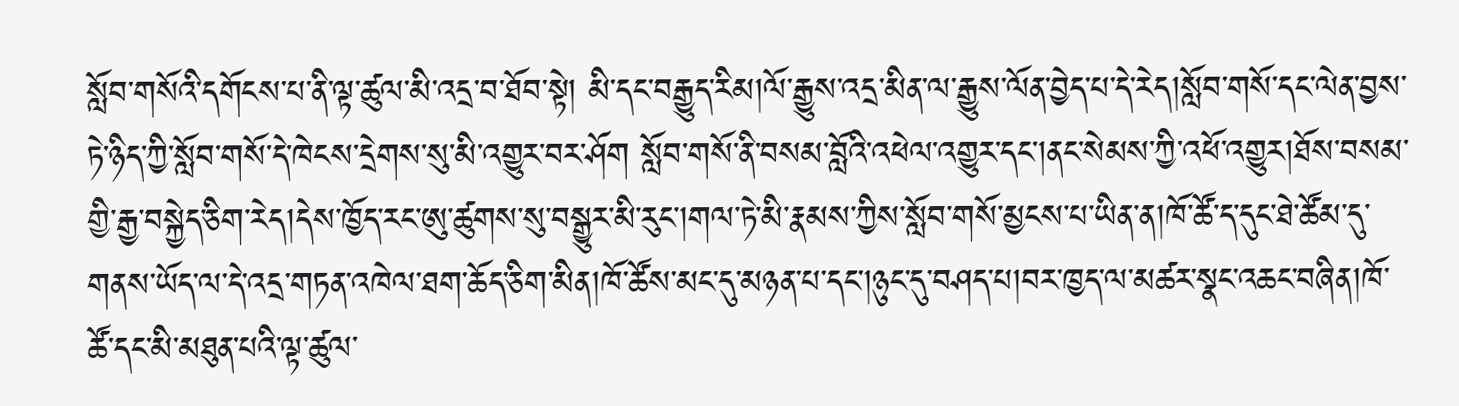སློབ་གསོའི་དགོངས་པ་ནི་ལྟ་ཚུལ་མི་འདྲ་བ་ཐོབ་སྟེ། མི་དང་བརྒྱུད་རིམ།ལོ་རྒྱུས་འདྲ་མིན་ལ་རྒྱུས་ལོན་བྱེད་པ་དེ་རེད།སློབ་གསོ་དང་ལེན་བྱས་ཏེ་ཉིད་ཀྱི་སློབ་གསོ་དེ་ཁེངས་དྲེགས་སུ་མི་འགྱུར་བར་ཤོག སློབ་གསོ་ནི་བསམ་བློའི་འཕེལ་འགྱུར་དང་།ནང་སེམས་ཀྱི་འཕོ་འགྱུར།ཐོས་བསམ་གྱི་རྒྱ་བསྐྱེད་ཅིག་རེད།དེས་ཁྱོད་རང་ཨུ་ཚུགས་སུ་བསྒྱུར་མི་རུང་།གལ་ཏེ་མི་རྣམས་ཀྱིས་སློབ་གསོ་མྱངས་པ་ཡིན་ན།ཁོ་ཚོ་ད་དུང་ཐེ་ཚོམ་དུ་གནས་ཡོད་ལ་དེ་འདྲ་གཏན་འཁེལ་ཐག་ཆོད་ཅིག་མིན།ཁོ་ཚོས་མང་དུ་མཉན་པ་དང་།ཉུང་དུ་བཤད་པ།བར་ཁྱད་ལ་མཚར་སྣང་འཆང་བཞིན།ཁོ་ཚོ་དང་མི་མཐུན་པའི་ལྟ་ཚུལ་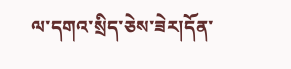ལ་དགའ་སྲིད་ཅེས་ཟེར།དོན་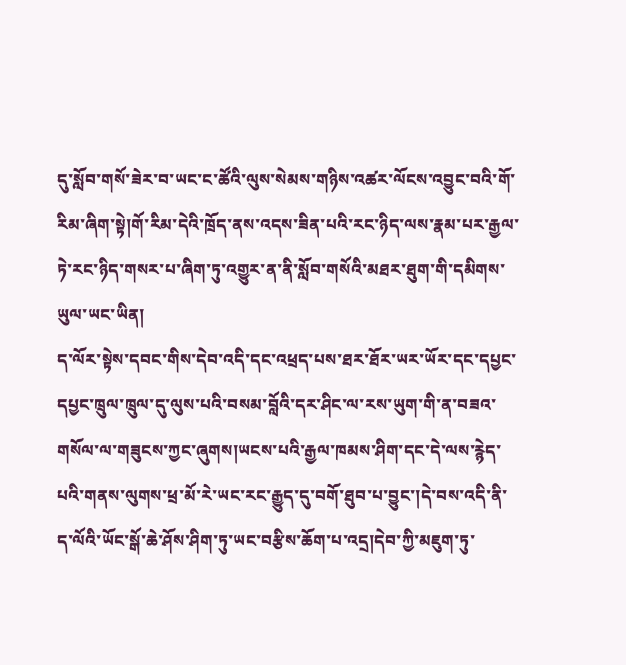དུ་སློབ་གསོ་ཟེར་བ་ཡང་ང་ཚོའི་ལུས་སེམས་གཉིས་འཚར་ལོངས་འབྱུང་བའི་གོ་རིམ་ཞིག་སྟེ།གོ་རིམ་དེའི་ཁྲོད་ནས་འདས་ཟིན་པའི་རང་ཉིད་ལས་རྣམ་པར་རྒྱལ་ཏེ་རང་ཉིད་གསར་པ་ཞིག་ཏུ་འགྱུར་ན་ནི་སློབ་གསོའི་མཐར་ཐུག་གི་དམིགས་ཡུལ་ཡང་ཡིན།
ད་ལོར་སྟེས་དབང་གིས་དེབ་འདི་དང་འཕྲད་པས་ཐར་ཐོར་ཡར་ཡོར་དང་དཔྱང་དཔྱང་ཁྲུལ་ཁྲུལ་དུ་ལུས་པའི་བསམ་བློའི་དར་ཤིང་ལ་རས་ཡུག་གི་ན་བཟའ་གསོལ་ལ་གཟུངས་ཀྱང་ཞུགས།ཡངས་པའི་རྒྱལ་ཁམས་ཤིག་དང་དེ་ལས་རྙེད་པའི་གནས་ལུགས་ཕྲ་མོ་རེ་ཡང་རང་རྒྱུད་དུ་བགོ་ཐུབ་པ་བྱུང་།དེ་བས་འདི་ནི་ད་ལོའི་ཡོང་སྒོ་ཆེ་ཤོས་ཤིག་ཏུ་ཡང་བརྩིས་ཆོག་པ་འདྲ།དེབ་ཀྱི་མཇུག་ཏུ་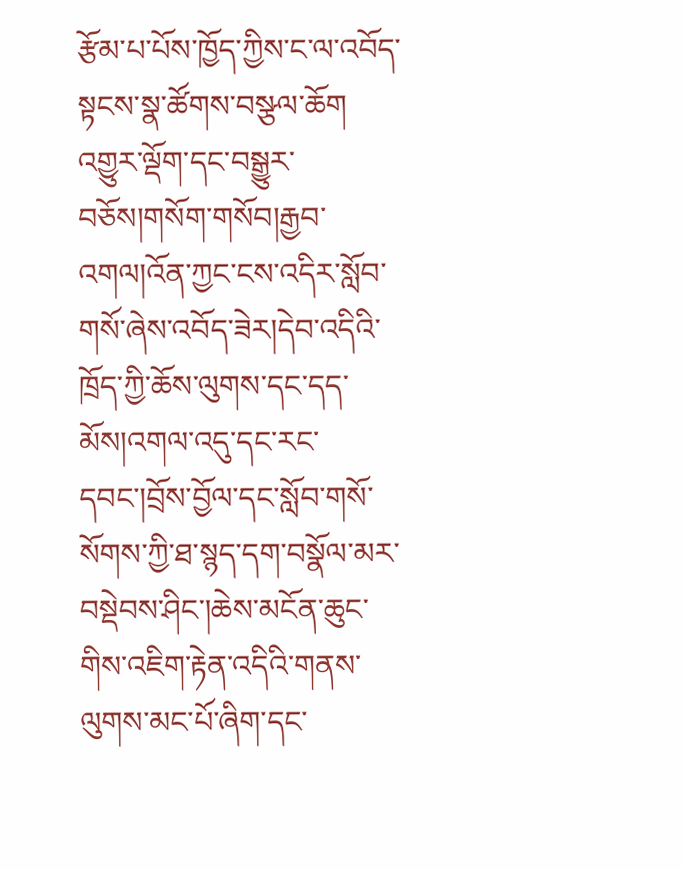རྩོམ་པ་པོས་ཁྱོད་ཀྱིས་ང་ལ་འབོད་སྟངས་སྣ་ཚོགས་བསྩལ་ཆོག འགྱུར་ལྡོག་དང་བསྒྱུར་བཅོས།གསོག་གསོབ།རྒྱབ་འགལ།འོན་ཀྱང་ངས་འདིར་སློབ་གསོ་ཞེས་འབོད་ཟེར།དེབ་འདིའི་ཁྲོད་ཀྱི་ཆོས་ལུགས་དང་དད་མོས།འགལ་འདུ་དང་རང་དབང་།བྲོས་བྱོལ་དང་སློབ་གསོ་སོགས་ཀྱི་ཐ་སྙད་དག་བསྣོལ་མར་བསྡེབས་ཤིང་།ཆེས་མངོན་ཆུང་གིས་འཇིག་རྟེན་འདིའི་གནས་ལུགས་མང་པོ་ཞིག་དང་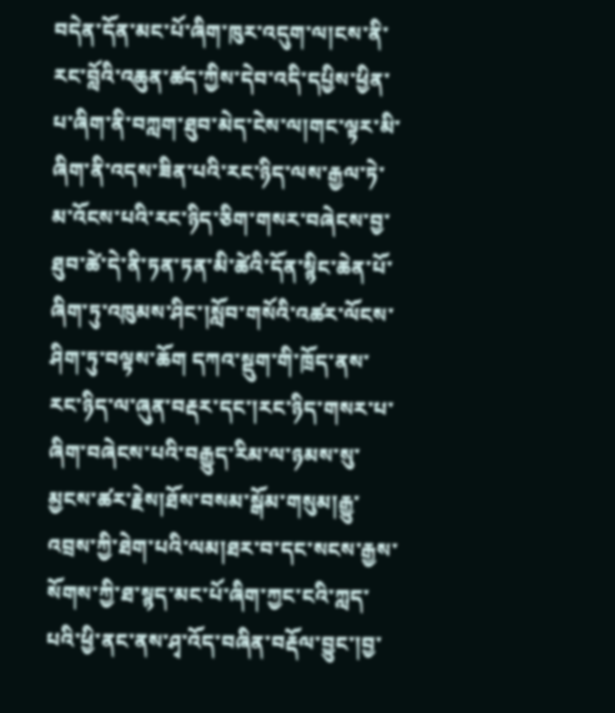བདེན་དོན་མང་པོ་ཞིག་ཁུར་འདུག་ལ།ངས་ནི་རང་བློའི་འཆུན་ཚད་ཀྱིས་དེབ་འདི་དཔྱིས་ཕྱིན་པ་ཞིག་ནི་བཀླག་ཐུབ་མེད་ངེས་ལ།གང་ལྟར་མི་ཞིག་ནི་འདས་ཟིན་པའི་རང་ཉིད་ལས་རྒྱལ་ཏེ་མ་འོངས་པའི་རང་ཉིད་ཅིག་གསར་བཞེངས་བྱ་ཐུབ་ཚེ་དེ་ནི་ཏན་ཏན་མི་ཚེའི་དོན་སྙིང་ཆེན་པོ་ཞིག་ཏུ་འཁུམས་ཤིང་།སློབ་གསོའི་འཚར་ལོངས་ཤིག་ཏུ་བལྟས་ཆོག དཀའ་སྡུག་གི་ཁྲོད་ནས་རང་ཉིད་ལ་ཞུན་བརྡར་དང་།རང་ཉིད་གསར་པ་ཞིག་བཞེངས་པའི་བརྒྱུད་རིམ་ལ་ཉམས་སུ་མྱངས་ཚར་རྗེས།ཐོས་བསམ་སྒོམ་གསུམ།རྒྱུ་འབྲས་ཀྱི་ཐེག་པའི་ལམ།ཐར་བ་དང་སངས་རྒྱས་སོགས་ཀྱི་ཐ་སྙད་མང་པོ་ཞིག་ཀྱང་ངའི་ཀླད་པའི་ཕྱི་ནང་ནས་ཤྭ་འོད་བཞིན་བརྡོལ་བྱུང་།བྱ་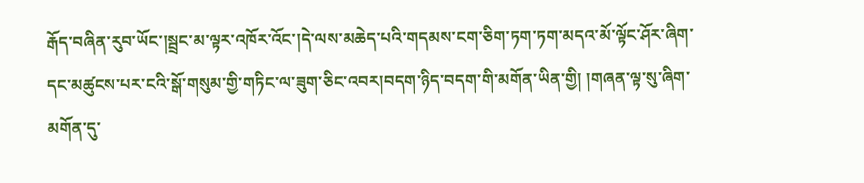རྒོད་བཞིན་རུབ་ཡོང་།སྦྲང་མ་ལྟར་འཁོར་འོང་།དེ་ལས་མཆེད་པའི་གདམས་ངག་ཅིག་ཏག་ཏག་མདའ་མོ་ལྟོང་ཤོར་ཞིག་དང་མཚུངས་པར་ངའི་སྒོ་གསུམ་གྱི་གཏིང་ལ་ཟུག་ཅིང་འབར།བདག་ཉིད་བདག་གི་མགོན་ཡིན་གྱི། །གཞན་ལྟ་སུ་ཞིག་མགོན་དུ་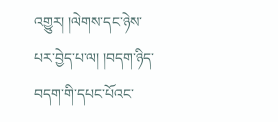འགྱུར། །ལེགས་དང་ཉེས་པར་བྱེད་པ་ལ། །བདག་ཉིད་བདག་གི་དཔང་པོའང་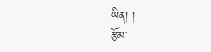ཡིན། །
རྩོམ་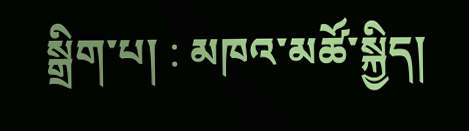སྒྲིག་པ། : མཁའ་མཚོ་སྐྱིད།